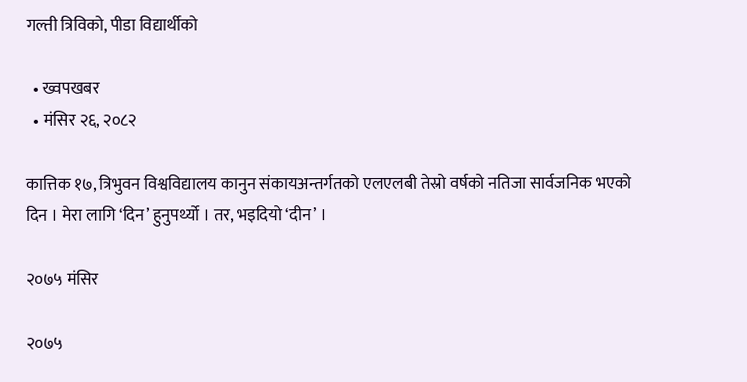गल्ती त्रिविको, पीडा विद्यार्थीको

  • ख्वपखबर
  • मंसिर २६, २०८२

कात्तिक १७, त्रिभुवन विश्वविद्यालय कानुन संकायअन्तर्गतको एलएलबी तेस्रो वर्षको नतिजा सार्वजनिक भएको दिन । मेरा लागि ‘दिन’ हुनुपर्थ्यो । तर, भइदियो ‘दीन’ ।

२०७५ मंसिर

२०७५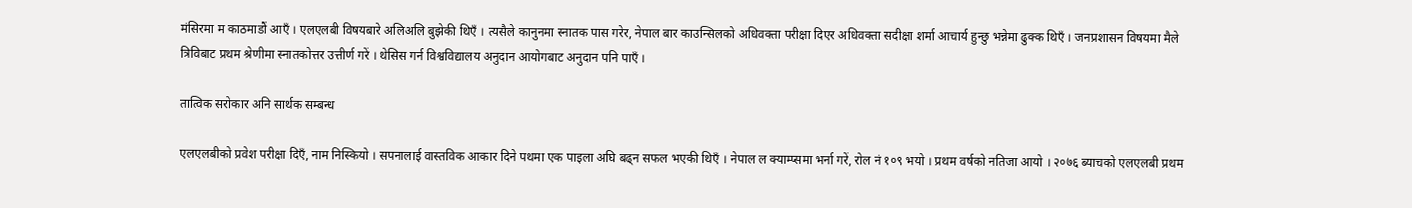मंसिरमा म काठमाडौं आएँ । एलएलबी विषयबारे अलिअलि बुझेकी थिएँ । त्यसैले कानुनमा स्नातक पास गरेर, नेपाल बार काउन्सिलको अधिवक्ता परीक्षा दिएर अधिवक्ता सदीक्षा शर्मा आचार्य हुन्छु भन्नेमा ढुक्क थिएँ । जनप्रशासन विषयमा मैले त्रिविबाट प्रथम श्रेणीमा स्नातकोत्तर उत्तीर्ण गरें । थेसिस गर्न विश्वविद्यालय अनुदान आयोगबाट अनुदान पनि पाएँ ।

तात्विक सरोकार अनि सार्थक सम्बन्ध

एलएलबीको प्रवेश परीक्षा दिएँ, नाम निस्कियो । सपनालाई वास्तविक आकार दिने पथमा एक पाइला अघि बढ्न सफल भएकी थिएँ । नेपाल ल क्याम्प्समा भर्ना गरें, रोल नं १०९ भयो । प्रथम वर्षको नतिजा आयो । २०७६ ब्याचको एलएलबी प्रथम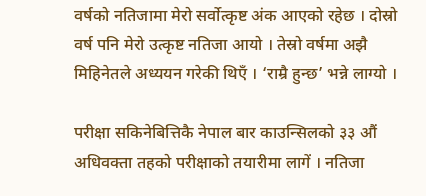वर्षको नतिजामा मेरो सर्वोत्कृष्ट अंक आएको रहेछ । दोस्रो वर्ष पनि मेरो उत्कृष्ट नतिजा आयो । तेस्रो वर्षमा अझै मिहिनेतले अध्ययन गरेकी थिएँ । ‘राम्रै हुन्छ’ भन्ने लाग्यो ।

परीक्षा सकिनेबित्तिकै नेपाल बार काउन्सिलको ३३ औं अधिवक्ता तहको परीक्षाको तयारीमा लागें । नतिजा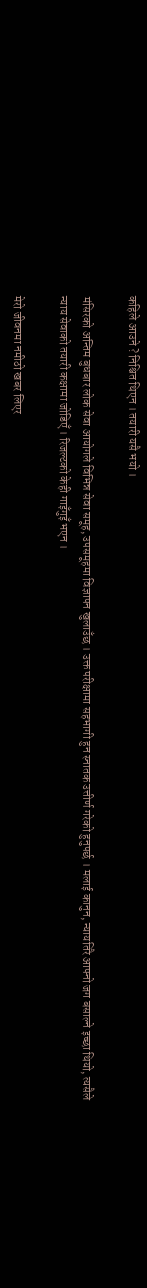कहिले आउने ? निश्चित थिएन । तयारी यसै भयो ।

मंसिरको अन्तिम बुधबार लोक सेवा आयोगले विभिन्न सेवा समूह, उपसमूहमा विज्ञापन खुलाउँछ । उक्त परीक्षामा सहभागी हुन स्नातक उत्तीर्ण गरेको हुनुपर्छ । मलाई कानुन, न्यायतिरै आफ्नो जग बसाल्ने इच्छा थियो, त्यसैले न्याय सेवाको तयारी कक्षामा जोडिएँ । रिजल्टको केही गाइँगुइँ भएन ।

मेरो जीवनमा नमीठो खबर लिएर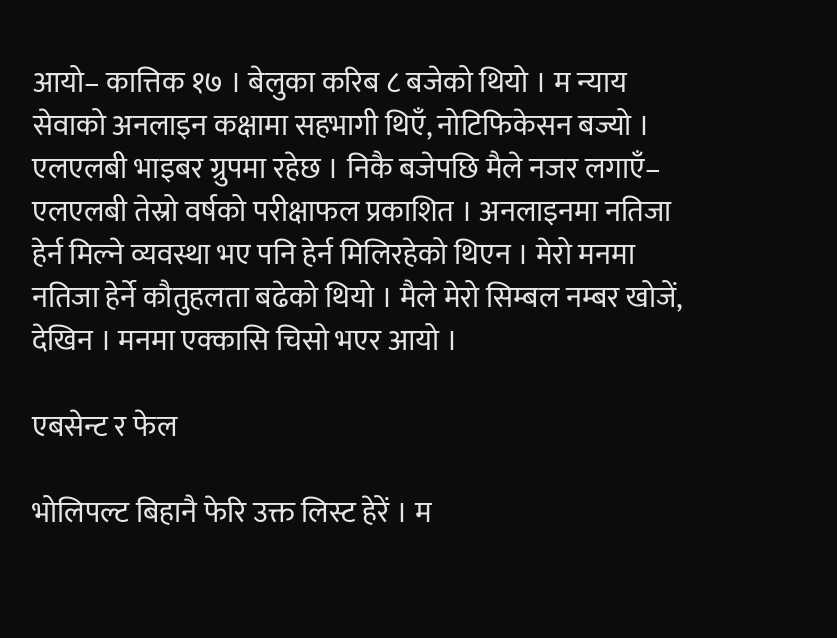आयो– कात्तिक १७ । बेलुका करिब ८ बजेको थियो । म न्याय सेवाको अनलाइन कक्षामा सहभागी थिएँ, नोटिफिकेसन बज्यो । एलएलबी भाइबर ग्रुपमा रहेछ । निकै बजेपछि मैले नजर लगाएँ– एलएलबी तेस्रो वर्षको परीक्षाफल प्रकाशित । अनलाइनमा नतिजा हेर्न मिल्ने व्यवस्था भए पनि हेर्न मिलिरहेको थिएन । मेरो मनमा नतिजा हेर्ने कौतुहलता बढेको थियो । मैले मेरो सिम्बल नम्बर खोजें, देखिन । मनमा एक्कासि चिसो भएर आयो ।

एबसेन्ट र फेल

भोलिपल्ट बिहानै फेरि उक्त लिस्ट हेरें । म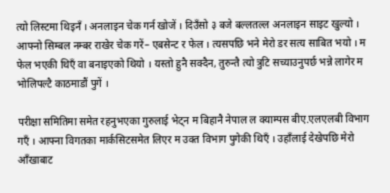त्यो लिस्टमा थिइनँ । अनलाइन चेक गर्न खोजें । दिउँसो ३ बजे बल्लतल्ल अनलाइन साइट खुल्यो । आफ्नो सिम्बल नम्बर राखेर चेक गरें– एबसेन्ट र फेल । त्यसपछि भने मेरो डर सत्य साबित भयो । म फेल भएकी थिएँ वा बनाइएको थियो । यस्तो हुनै सक्दैन, तुरुन्तै त्यो त्रुटि सच्याउनुपर्छ भन्ने लागेर म भोलिपल्टै काठमाडौं पुगें ।

परीक्षा समितिमा समेत रहनुभएका गुरुलाई भेट्न म बिहानै नेपाल ल क्याम्पस बीए.एलएलबी विभाग गएँ । आफ्ना विगतका मार्कसिटसमेत लिएर म उक्त विभाग पुगेकी थिएँ । उहाँलाई देखेपछि मेरो आँखाबाट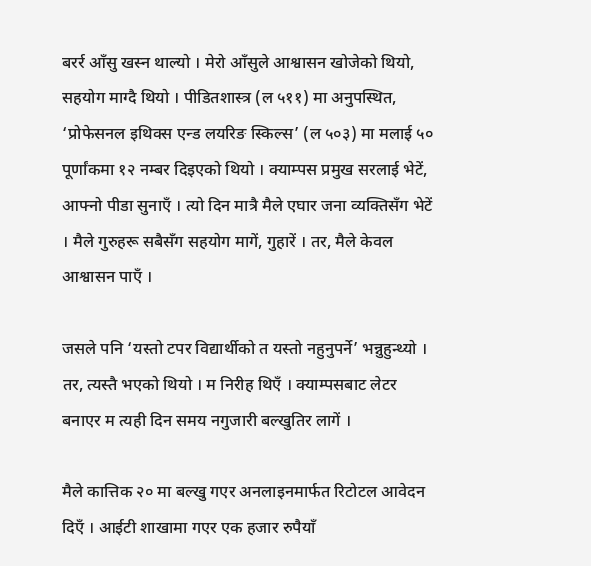बरर्र आँसु खस्न थाल्यो । मेरो आँसुले आश्वासन खोजेको थियो, सहयोग माग्दै थियो । पीडितशास्त्र (ल ५११) मा अनुपस्थित, ‘प्रोफेसनल इथिक्स एन्ड लयरिङ स्किल्स’ (ल ५०३) मा मलाई ५० पूर्णांकमा १२ नम्बर दिइएको थियो । क्याम्पस प्रमुख सरलाई भेटें, आफ्नो पीडा सुनाएँ । त्यो दिन मात्रै मैले एघार जना व्यक्तिसँग भेटें । मैले गुरुहरू सबैसँग सहयोग मागें, गुहारें । तर, मैले केवल आश्वासन पाएँ ।

जसले पनि ‘यस्तो टपर विद्यार्थीको त यस्तो नहुनुपर्ने’ भन्नुहुन्थ्यो । तर, त्यस्तै भएको थियो । म निरीह थिएँ । क्याम्पसबाट लेटर बनाएर म त्यही दिन समय नगुजारी बल्खुतिर लागें ।

मैले कात्तिक २० मा बल्खु गएर अनलाइनमार्फत रिटोटल आवेदन दिएँ । आईटी शाखामा गएर एक हजार रुपैयाँ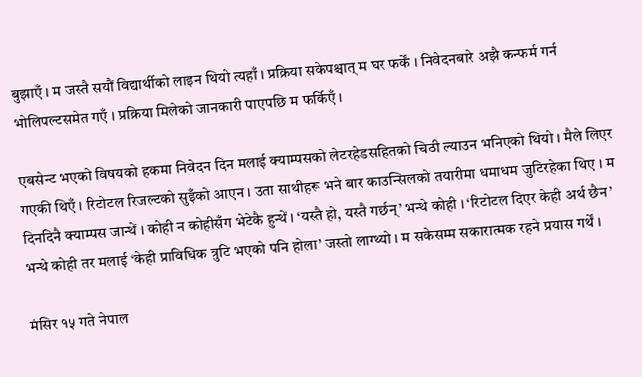बुझाएँ । म जस्तै सयौं विद्यार्थीको लाइन थियो त्यहाँ । प्रक्रिया सकेपश्चात् म घर फर्कें । निवेदनबारे अझै कन्फर्म गर्न भोलिपल्टसमेत गएँ । प्रक्रिया मिलेको जानकारी पाएपछि म फर्किएँ ।

एबसेन्ट भएको विषयको हकमा निवेदन दिन मलाई क्याम्पसको लेटरहेडसहितको चिठी ल्याउन भनिएको थियो । मैले लिएर गएकी थिएँ । रिटोटल रिजल्टको सुइँको आएन । उता साथीहरू भने बार काउन्सिलको तयारीमा धमाधम जुटिरहेका थिए । म दिनदिनै क्याम्पस जान्थें । कोही न कोहीसँग भेटेकै हुन्थें । ‘यस्तै हो, यस्तै गर्छन्’ भन्थे कोही । ‘रिटोटल दिएर केही अर्थ छैन’ भन्थे कोही तर मलाई ‘केही प्राविधिक त्रुटि भएको पनि होला’ जस्तो लाग्थ्यो । म सकेसम्म सकारात्मक रहने प्रयास गर्थें ।

मंसिर १५ गते नेपाल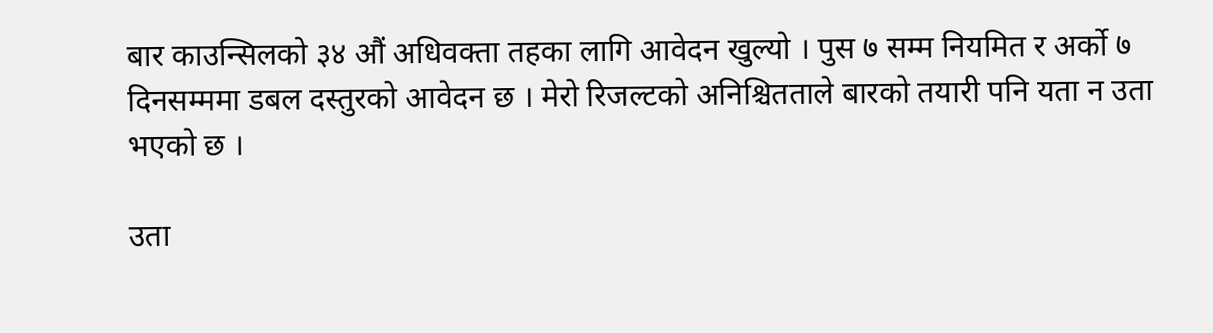बार काउन्सिलको ३४ औं अधिवक्ता तहका लागि आवेदन खुल्यो । पुस ७ सम्म नियमित र अर्को ७ दिनसम्ममा डबल दस्तुरको आवेदन छ । मेरो रिजल्टको अनिश्चितताले बारको तयारी पनि यता न उता भएको छ ।

उता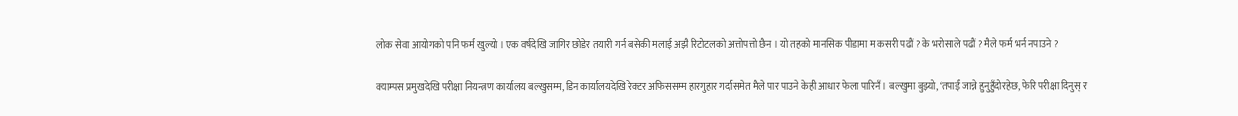लोक सेवा आयोगको पनि फर्म खुल्यो । एक वर्षदेखि जागिर छोडेर तयारी गर्न बसेकी मलाई अझै रिटोटलको अत्तोपत्तो छैन । यो तहको मानसिक पीडामा म कसरी पढौं ? के भरोसाले पढौं ? मैले फर्म भर्न नपाउने ?

क्याम्पस प्रमुखदेखि परीक्षा नियन्त्रण कार्यालय बल्खुसम्म, डिन कार्यालयदेखि रेक्टर अफिससम्म हारगुहार गर्दासमेत मैले पार पाउने केही आधार फेला पारिनँ । बल्खुमा बुझ्यो, ‘तपाईं जान्ने हुनुहुँदोरहेछ, फेरि परीक्षा दिनुस् र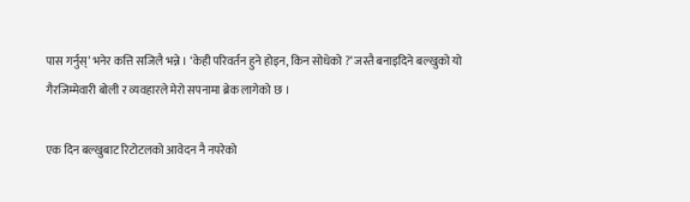पास गर्नुस्’ भनेर कत्ति सजिलै भन्ने । ‘केही परिवर्तन हुने होइन, किन सोधेको ?’ जस्तै बनाइदिने बल्खुको यो गैरजिम्मेवारी बोली र व्यवहारले मेरो सपनामा ब्रेक लागेको छ ।

एक दिन बल्खुबाट रिटोटलको आवेदन नै नपरेको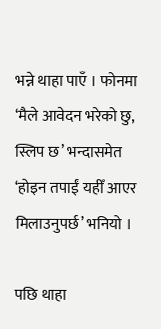भन्ने थाहा पाएँ । फोनमा ‘मैले आवेदन भरेको छु, स्लिप छ’ भन्दासमेत ‘होइन तपाईं यहीँ आएर मिलाउनुपर्छ’ भनियो ।

पछि थाहा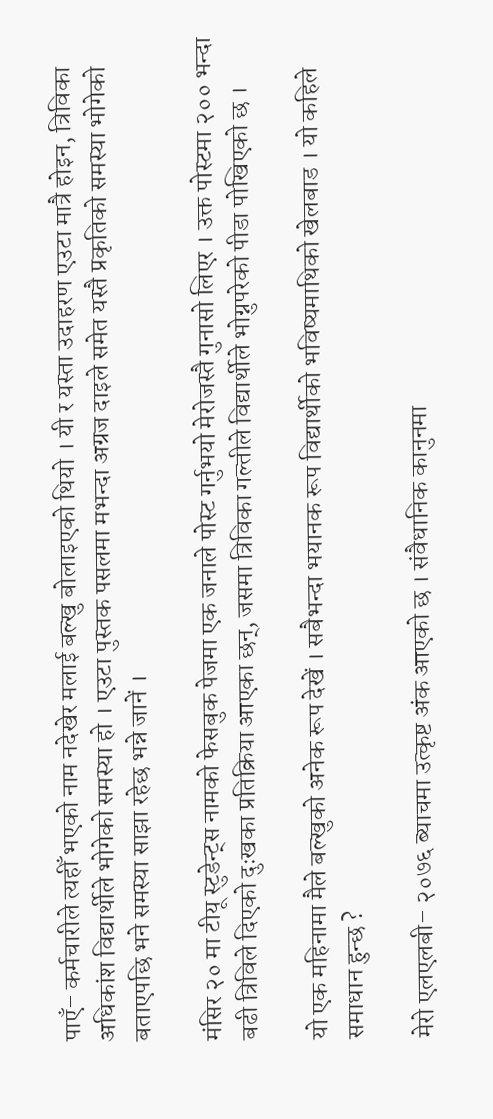पाएँ– कर्मचारीले त्यहीँ भएको नाम नदेखेर मलाई बल्खु बोलाइएको थियो । यी र यस्ता उदाहरण एउटा मात्रै होइन, त्रिविका अधिकांश विद्यार्थीले भोगेको समस्या हो । एउटा पुस्तक पसलमा मभन्दा अग्रज दाइले समेत यस्तै प्रकृतिको समस्या भोगेको बताएपछि भने समस्या साझा रहेछ भन्ने जानें ।

मंसिर २० मा टीयू स्टुडेन्ट्स नामको फेसबुक पेजमा एक जनाले पोस्ट गर्नुभयो मेरोजस्तै गुनासो लिएर । उक्त पोस्टमा २०० भन्दा बढी त्रिविले दिएको दुःखका प्रतिक्रिया आएका छन्, जसमा त्रिविका गल्तीले विद्यार्थीले भोग्नुपरेको पीडा पोखिएको छ ।

यो एक महिनामा मैले बल्खुको अनेक रूप देखें । सबैभन्दा भयानक रूप विद्यार्थीको भविष्यमाथिको खेलबाड । यो कहिले समाधान हुन्छ ?

मेरो एलएलबी– २०७६ ब्याचमा उत्कृष्ट अंक आएको छ । संवैधानिक कानुनमा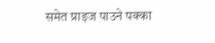समेत प्राइज पाउने पक्का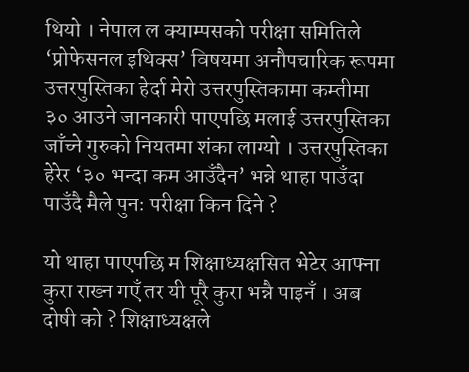थियो । नेपाल ल क्याम्पसको परीक्षा समितिले ‘प्रोफेसनल इथिक्स’ विषयमा अनौपचारिक रूपमा उत्तरपुस्तिका हेर्दा मेरो उत्तरपुस्तिकामा कम्तीमा ३० आउने जानकारी पाएपछि मलाई उत्तरपुस्तिका जाँच्ने गुरुको नियतमा शंका लाग्यो । उत्तरपुस्तिका हेरेर ‘३० भन्दा कम आउँदैन’ भन्ने थाहा पाउँदा पाउँदै मैले पुनः परीक्षा किन दिने ?

यो थाहा पाएपछि म शिक्षाध्यक्षसित भेटेर आफ्ना कुरा राख्न गएँ तर यी पूरै कुरा भन्नै पाइनँ । अब दोषी को ? शिक्षाध्यक्षले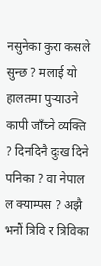नसुनेका कुरा कसले सुन्छ ? मलाई यो हालतमा पुर्‍याउने कापी जाँच्ने व्यक्ति ? दिनदिनै दुःख दिने पनिका ? वा नेपाल ल क्याम्पस ? अझै भनौं त्रिवि र त्रिविका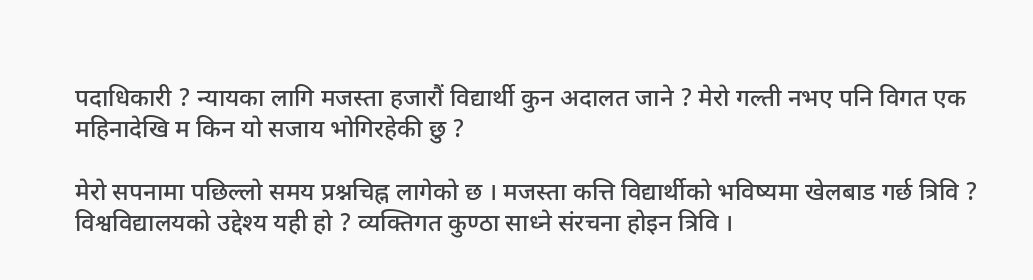पदाधिकारी ? न्यायका लागि मजस्ता हजारौं विद्यार्थी कुन अदालत जाने ? मेरो गल्ती नभए पनि विगत एक महिनादेखि म किन यो सजाय भोगिरहेकी छु ?

मेरो सपनामा पछिल्लो समय प्रश्नचिह्न लागेको छ । मजस्ता कत्ति विद्यार्थीको भविष्यमा खेलबाड गर्छ त्रिवि ? विश्वविद्यालयको उद्देश्य यही हो ? व्यक्तिगत कुण्ठा साध्ने संरचना होइन त्रिवि ।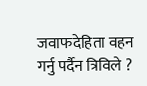जवाफदेहिता वहन गर्नु पर्दैन त्रिविले ?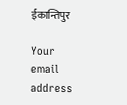ईकान्तिपुर

Your email address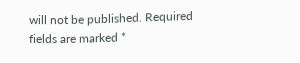will not be published. Required fields are marked *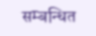सम्बन्धित